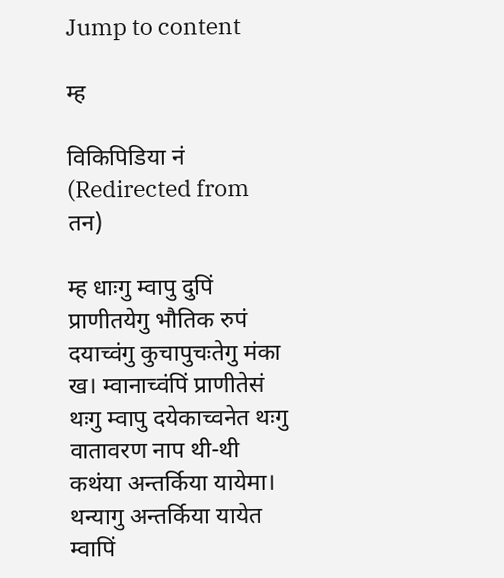Jump to content

म्ह

विकिपिडिया नं
(Redirected from तन)

म्ह धाःगु म्वापु दुपिं प्राणीतयेगु भौतिक रुपं दयाच्वंगु कुचापुचःतेगु मंका ख। म्वानाच्वंपिं प्राणीतेसं थःगु म्वापु दयेकाच्वनेत थःगु वातावरण नाप थी-थी कथंया अन्तर्किया यायेमा। थन्यागु अन्तर्किया यायेत म्वापिं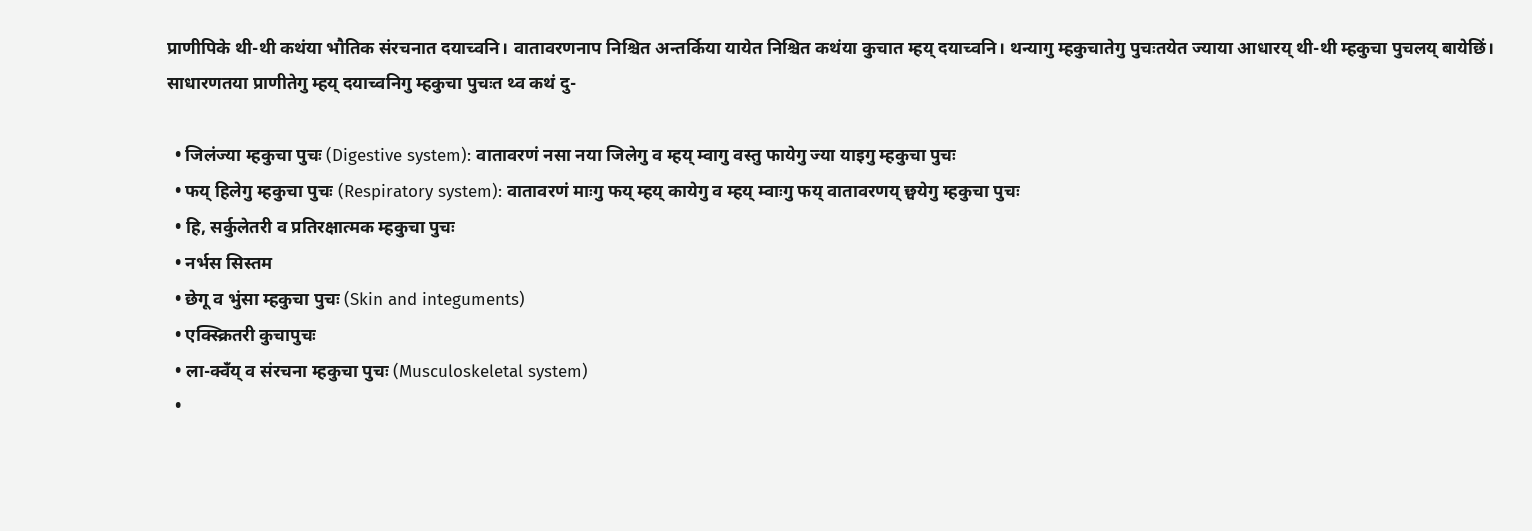प्राणीपिके थी-थी कथंया भौतिक संरचनात दयाच्वनि। वातावरणनाप निश्चित अन्तर्किया यायेत निश्चित कथंया कुचात म्हय् दयाच्वनि। थन्यागु म्हकुचातेगु पुचःतयेत ज्याया आधारय् थी-थी म्हकुचा पुचलय् बायेछिं। साधारणतया प्राणीतेगु म्हय् दयाच्वनिगु म्हकुचा पुचःत थ्व कथं दु-

  • जिलंज्या म्हकुचा पुचः (Digestive system): वातावरणं नसा नया जिलेगु व म्हय् म्वागु वस्तु फायेगु ज्या याइगु म्हकुचा पुचः
  • फय् हिलेगु म्हकुचा पुचः (Respiratory system): वातावरणं माःगु फय् म्हय् कायेगु व म्हय् म्वाःगु फय् वातावरणय् छ्वयेगु म्हकुचा पुचः
  • हि, सर्कुलेतरी व प्रतिरक्षात्मक म्हकुचा पुचः
  • नर्भस सिस्तम
  • छेगू व भुंसा म्हकुचा पुचः (Skin and integuments)
  • एक्स्क्रितरी कुचापुचः
  • ला-क्वँय् व संरचना म्हकुचा पुचः (Musculoskeletal system)
  •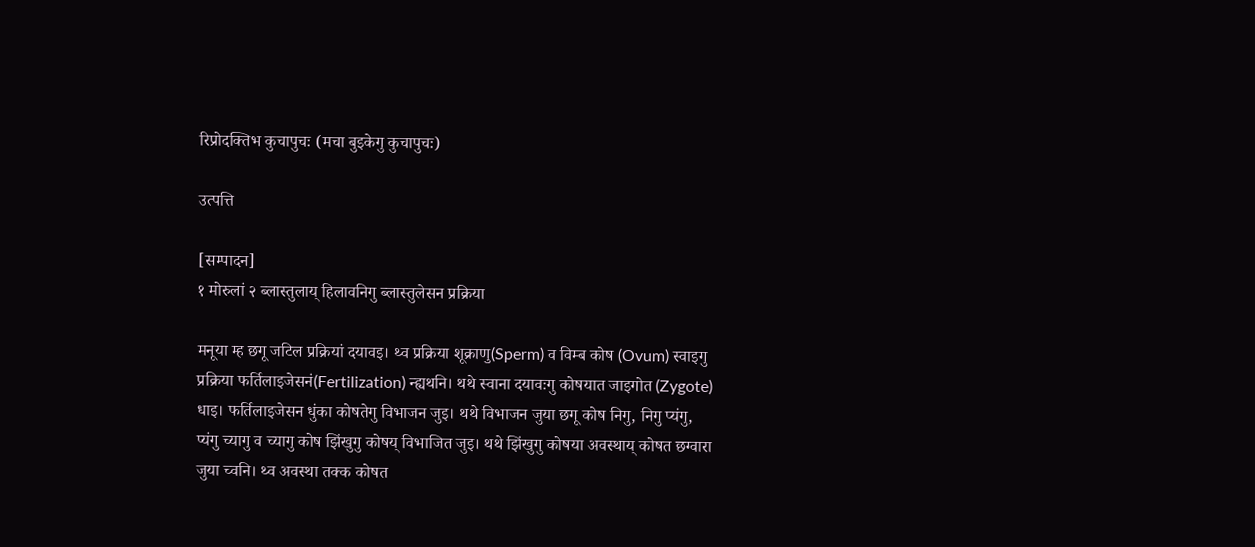रिप्रोदक्तिभ कुचापुचः (मचा बुइकेगु कुचापुचः)

उत्पत्ति

[सम्पादन]
१ मोरुलां २ ब्लास्तुलाय् हिलावनिगु ब्लास्तुलेसन प्रक्रिया

मनूया म्ह छगू जटिल प्रक्रियां दयावइ। थ्व प्रक्रिया शूक्राणु(Sperm) व विम्ब कोष (Ovum) स्वाइगु प्रक्रिया फर्तिलाइजेसनं(Fertilization) न्ह्यथनि। थथे स्वाना दयावःगु कोषयात जाइगोत (Zygote) धाइ। फर्तिलाइजेसन धुंका कोषतेगु विभाजन जुइ। थथे विभाजन जुया छगू कोष निगु, निगु प्यंगु, प्यंगु च्यागु व च्यागु कोष झिंखुगु कोषय् विभाजित जुइ। थथे झिंखुगु कोषया अवस्थाय् कोषत छग्वारा जुया च्वनि। थ्व अवस्था तक्क कोषत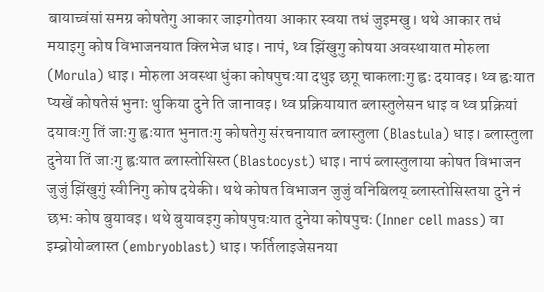बायाच्वंसां समग्र कोषतेगु आकार जाइगोतया आकार स्वया तधं जुइमखु। थथे आकार तधं मयाइगु कोष विभाजनयात क्लिभेज धाइ। नापं, थ्व झिंखुगु कोषया अवस्थायात मोरुला (Morula) धाइ। मोरुला अवस्था धुंका कोषपुचःया दथुइ छगू चाकलाःगु ह्वः दयावइ। थ्व ह्वःयात प्यखें कोषतेसं भुनाः थुकिया दुने ति जानावइ। थ्व प्रक्रियायात ब्लास्तुलेसन धाइ व थ्व प्रक्रियां दयावःगु तिं जाःगु ह्वःयात भुनातःगु कोषतेगु संरचनायात ब्लास्तुला (Blastula) धाइ। ब्लास्तुला दुनेया तिं जाःगु ह्वःयात ब्लास्तोसिस्त (Blastocyst) धाइ। नापं ब्लास्तुलाया कोषत विभाजन जुजुं झिंखुगुं स्वीनिगु कोष दयेकी। थथे कोषत विभाजन जुजुं वनिबिलय् ब्लास्तोसिस्तया दुने नं छभः कोष बुयावइ। थथे बुयावइगु कोषपुचःयात दुनेया कोषपुचः (Inner cell mass) वा इम्ब्रोयोब्लास्त (embryoblast) धाइ। फर्तिलाइजेसनया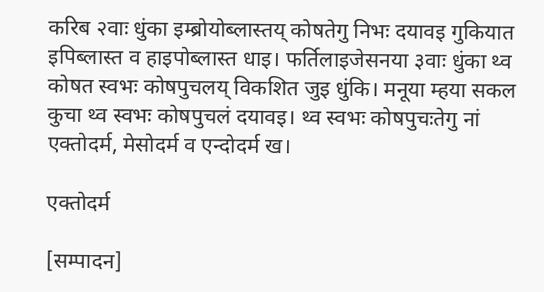करिब २वाः धुंका इम्ब्रोयोब्लास्तय् कोषतेगु निभः दयावइ गुकियात इपिब्लास्त व हाइपोब्लास्त धाइ। फर्तिलाइजेसनया ३वाः धुंका थ्व कोषत स्वभः कोषपुचलय् विकशित जुइ धुंकि। मनूया म्हया सकल कुचा थ्व स्वभः कोषपुचलं दयावइ। थ्व स्वभः कोषपुचःतेगु नां एक्तोदर्म, मेसोदर्म व एन्दोदर्म ख।

एक्तोदर्म

[सम्पादन]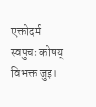एक्तोदर्म स्वपुचः कोषय् विभक्त जुइ।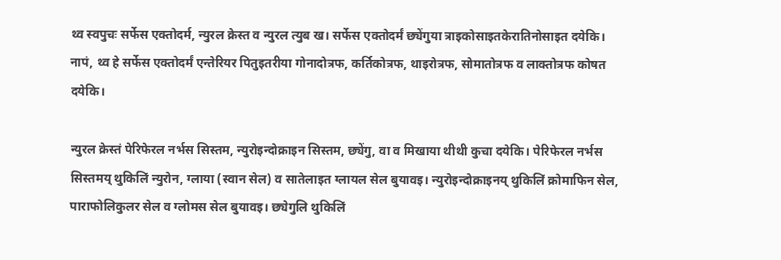थ्व स्वपुचः सर्फेस एक्तोदर्म, न्युरल क्रेस्त व न्युरल त्युब ख। सर्फेस एक्तोदर्मं छ्येंगुया त्राइकोसाइतकेरातिनोसाइत दयेकि। नापं, थ्व हे सर्फेस एक्तोदर्मं एन्तेरियर पितुइतरीया गोनादोत्रफ, कर्तिकोत्रफ, थाइरोत्रफ, सोमातोत्रफ व लाक्तोत्रफ कोषत दयेकि।

न्युरल क्रेस्तं पेरिफेरल नर्भस सिस्तम, न्युरोइन्दोक्राइन सिस्तम, छ्येंगु, वा व मिखाया थीथी कुचा दयेकि। पेरिफेरल नर्भस सिस्तमय् थुकिलिं न्युरोन, ग्लाया (स्वान सेल) व सातेलाइत ग्लायल सेल बुयावइ। न्युरोइन्दोक्राइनय् थुकिलिं क्रोमाफिन सेल, पाराफोलिकुलर सेल व ग्लोमस सेल बुयावइ। छ्येगुलि थुकिलिं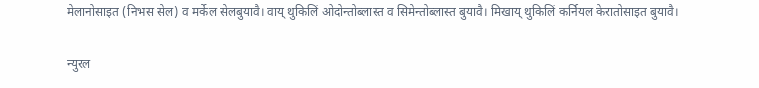मेलानोसाइत (निभस सेल) व मर्केल सेलबुयावै। वाय् थुकिलिं ओदोन्तोब्लास्त व सिमेन्तोब्लास्त बुयावै। मिखाय् थुकिलिं कर्नियल केरातोसाइत बुयावै।

न्युरल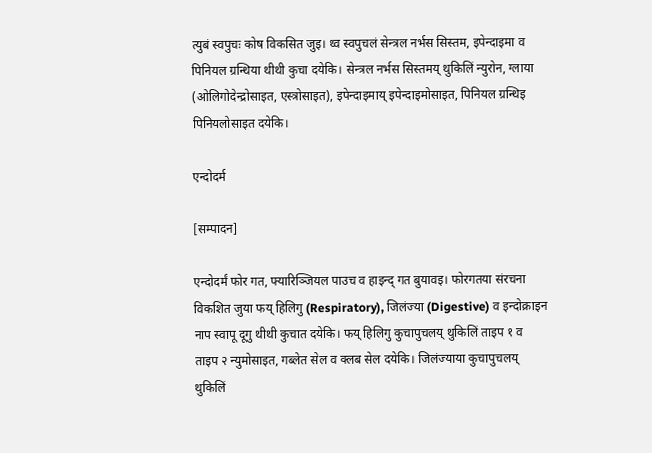त्युबं स्वपुचः कोष विकसित जुइ। थ्व स्वपुचलं सेन्त्रल नर्भस सिस्तम, इपेन्दाइमा व पिनियल ग्रन्थिया थीथी कुचा दयेकि। सेन्त्रल नर्भस सिस्तमय् थुकिलिं न्युरोन, ग्लाया (ओलिगोदेन्द्रोसाइत, एस्त्रोसाइत), इपेन्दाइमाय् इपेन्दाइमोसाइत, पिनियल ग्रन्थिइ पिनियलोसाइत दयेकि।

एन्दोदर्म

[सम्पादन]

एन्दोदर्मं फोर गत, फ्यारिञ्जियल पाउच व हाइन्द्‌ गत बुयावइ। फोरगतया संरचना विकशित जुया फय्‌ हिलिगु (Respiratory), जिलंज्या (Digestive) व इन्दोक्राइन नाप स्वापू दूगु थीथी कुचात दयेकि। फय्‌ हिलिगु कुचापुचलय् थुकिलिं ताइप १ व ताइप २ न्युमोसाइत, गब्लेत सेल व क्लब सेल दयेकि। जिलंज्याया कुचापुचलय् थुकिलिं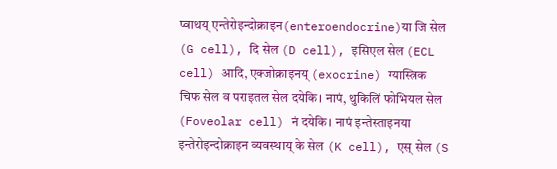प्वाथय् एन्तेरोइन्दोक्राइन(enteroendocrine)या जि सेल (G cell), दि सेल (D cell), इसिएल सेल (ECL cell) आदि, एक्जोक्राइनय् (exocrine) ग्यास्त्रिक चिफ सेल व पराइतल सेल दयेकि। नापं, थुकिलिं फोभियल सेल (Foveolar cell) नं दयेकि। नापं इन्तेस्ताइनया इन्तेरोइन्दोक्राइन व्यवस्थाय् के सेल (K cell), एस् सेल (S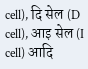cell), दि सेल (D cell), आइ सेल (I cell) आदि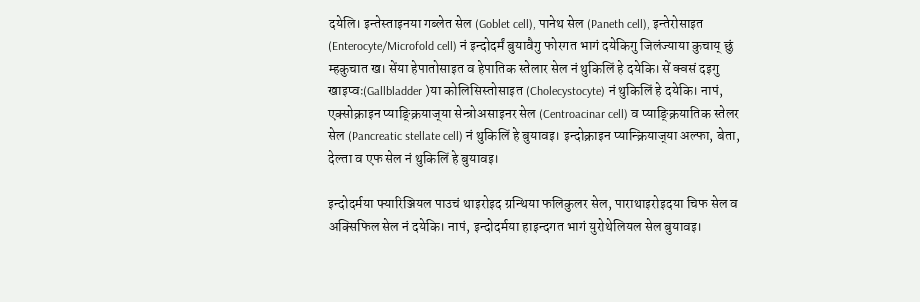दयेलि। इन्तेस्ताइनया गब्लेत सेल (Goblet cell), पानेथ सेल (Paneth cell), इन्तेरोसाइत (Enterocyte/Microfold cell) नं इन्दोदर्मं बुयावैगु फोरगत भागं दयेकिगु जिलंज्याया कुचाय् छुं म्हकुचात ख। सेंया हेपातोसाइत व हेपातिक स्तेलार सेल नं थुकिलिं हे दयेकि। सें क्वसं दइगु खाइप्वः(Gallbladder )या कोलिसिस्तोसाइत (Cholecystocyte) नं थुकिलिं हे दयेकि। नापं, एक्सोक्राइन प्याङ्क्रियाज्‌या सेन्त्रोअसाइनर सेल (Centroacinar cell) व प्याङ्क्रियातिक स्तेलर सेल (Pancreatic stellate cell) नं थुकिलिं हे बुयावइ। इन्दोक्राइन प्यान्क्रियाज्‌या अल्फा, बेता, देल्ता व एफ सेल नं थुकिलिं हे बुयावइ।

इन्दोदर्मया फ्यारिञ्जियल पाउचं थाइरोइद ग्रन्थिया फलिकुलर सेल, पाराथाइरोइदया चिफ सेल व अक्सिफिल सेल नं दयेकि। नापं, इन्दोदर्मया हाइन्दगत भागं युरोथेलियल सेल बुयावइ।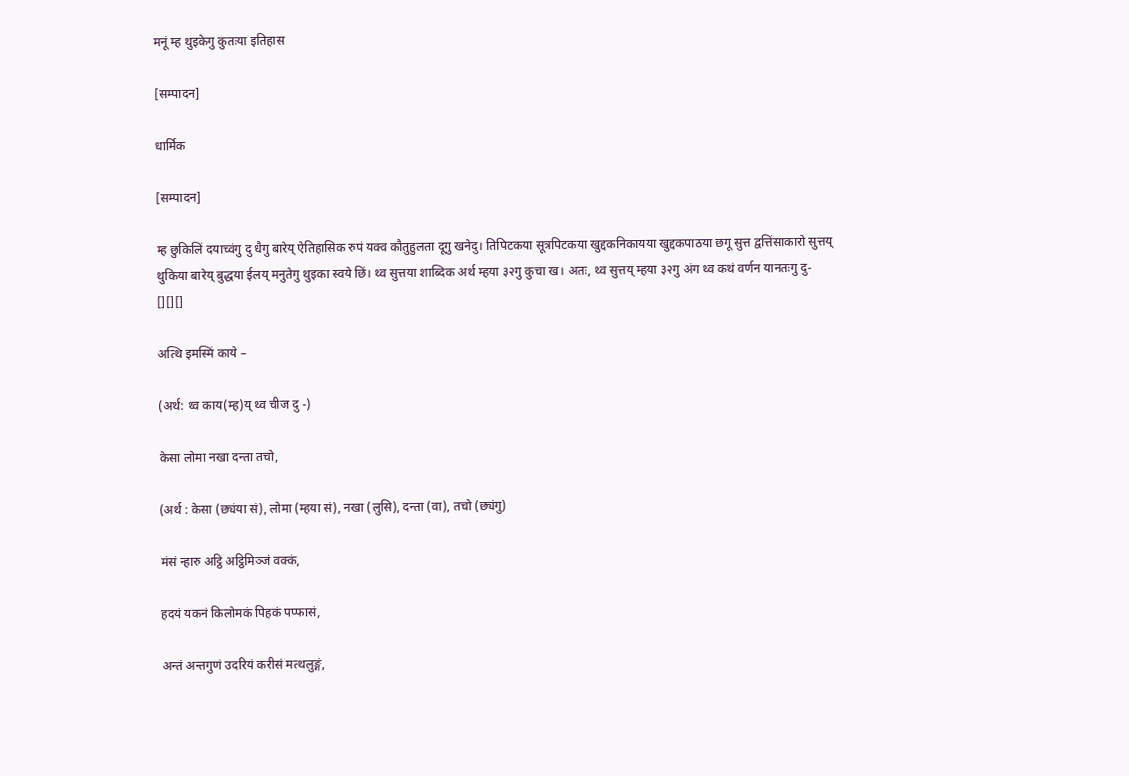मनूं म्ह थुइकेगु कुतःया इतिहास

[सम्पादन]

धार्मिक

[सम्पादन]

म्ह छुकिलिं दयाच्वंगु दु धैगु बारेय् ऐतिहासिक रुपं यक्व कौतुहुलता दूगु खनेदु। तिपिटकया सूत्रपिटकया खुद्दकनिकायया खुद्दकपाठया छगू सुत्त द्वत्तिंसाकारो सुत्तय् थुकिया बारेय् बुद्धया ईलय् मनुतेगु थुइका स्वये छिं। थ्व सुत्तया शाब्दिक अर्थ म्हया ३२गु कुचा ख। अतः, थ्व सुत्तय् म्हया ३२गु अंग थ्व कथं वर्णन यानतःगु दु- [][][]

अत्थि इमस्मिं काये –

(अर्थ: थ्व काय(म्ह)य् थ्व चीज दु -)

केसा लोमा नखा दन्ता तचो,

(अर्थ : केसा (छ्यंया सं), लोमा (म्हया सं), नखा (लुसि), दन्ता (वा), तचो (छ्यंगु)

मंसं न्हारु अट्ठि अट्ठिमिञ्‍जं वक्‍कं,

हदयं यकनं किलोमकं पिहकं पप्फासं,

अन्तं अन्तगुणं उदरियं करीसं मत्थलुङ्गं,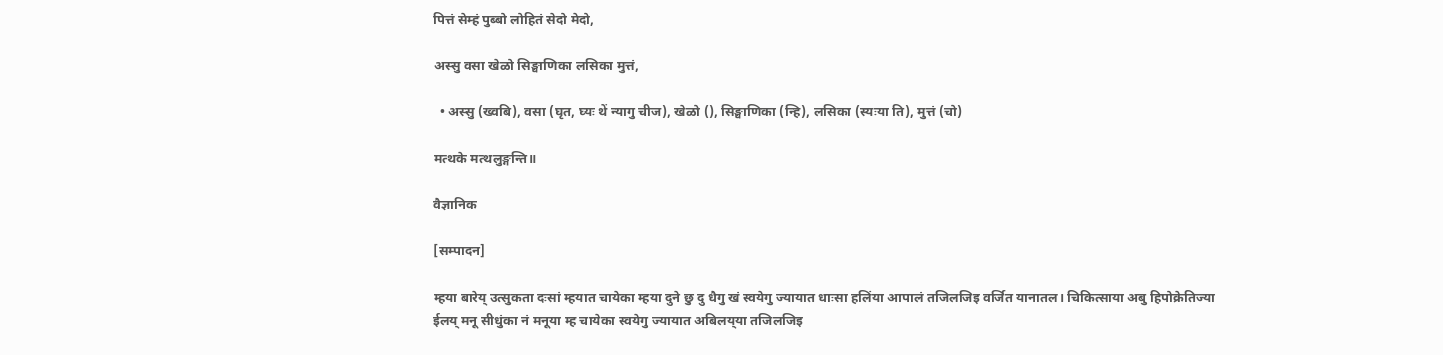पित्तं सेम्हं पुब्बो लोहितं सेदो मेदो,

अस्सु वसा खेळो सिङ्घाणिका लसिका मुत्तं,

  • अस्सु (ख्वबि), वसा (घृत, घ्यः थें न्यागु चीज), खेळो (), सिङ्घाणिका (न्हि), लसिका (स्यःया ति), मुत्तं (चो)

मत्थके मत्थलुङ्गन्ति॥

वैज्ञानिक

[सम्पादन]

म्हया बारेय् उत्सुकता दःसां म्हयात चायेका म्हया दुने छु दु धैगु खं स्वयेगु ज्यायात धाःसा हलिंया आपालं तजिलजिइ वर्जित यानातल। चिकित्साया अबु हिपोक्रेतिज्या ईलय् मनू सीधुंका नं मनूया म्ह चायेका स्वयेगु ज्यायात अबिलय्‌या तजिलजिइ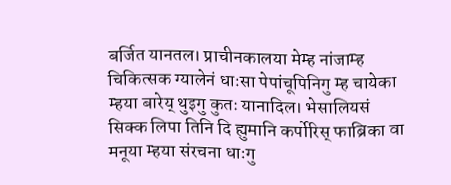बर्जित यानतल। प्राचीनकालया मेम्ह नांजाम्ह चिकित्सक ग्यालेनं धाःसा पेपांचूपिनिगु म्ह चायेका म्हया बारेय् थुइगु कुतः यानादिल। भेसालियसं सिक्क लिपा तिनि दि ह्युमानि कर्पोरिस् फाब्रिका वा मनूया म्हया संरचना धाःगु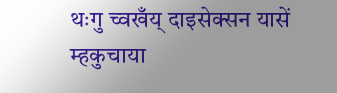थःगु च्वखँय् दाइसेक्सन यासें म्हकुचाया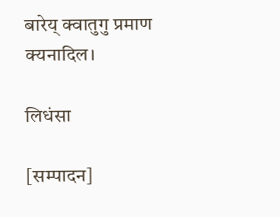बारेय् क्वातुगु प्रमाण क्यनादिल।

लिधंसा

[सम्पादन]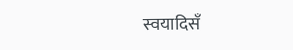स्वयादिसँ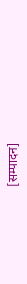[सम्पादन]